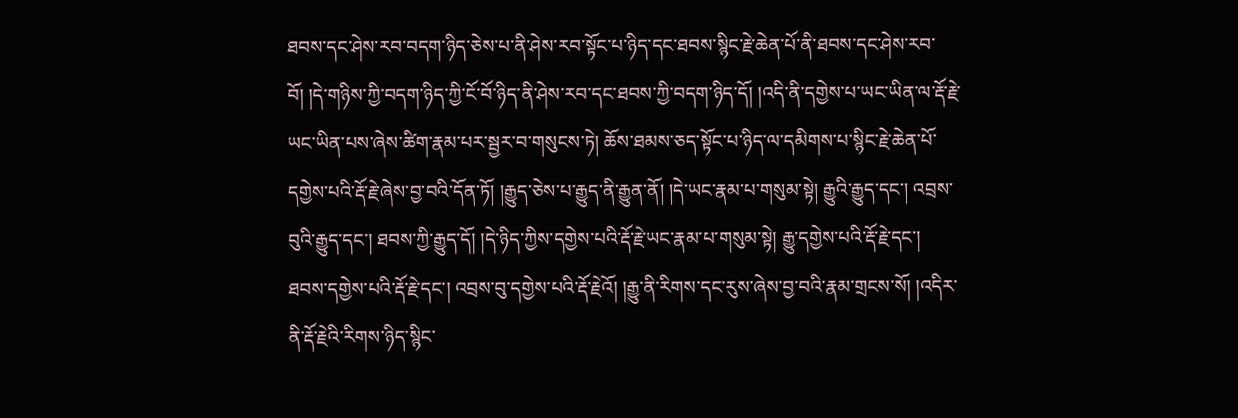ཐབས་དང་ཤེས་རབ་བདག་ཉིད་ཅེས་པ་ནི་ཤེས་རབ་སྟོང་པ་ཉིད་དང་ཐབས་སྙིང་རྗེ་ཆེན་པོ་ནི་ཐབས་དང་ཤེས་རབ་བོ། །དེ་གཉིས་ཀྱི་བདག་ཉིད་ཀྱི་ངོ་བོ་ཉིད་ནི་ཤེས་རབ་དང་ཐབས་ཀྱི་བདག་ཉིད་དོ། །འདི་ནི་དགྱེས་པ་ཡང་ཡིན་ལ་རྡོ་རྗེ་ཡང་ཡིན་པས་ཞེས་ཚིག་རྣམ་པར་སྦྱར་བ་གསུངས་ཏེ། ཆོས་ཐམས་ཅད་སྟོང་པ་ཉིད་ལ་དམིགས་པ་སྙིང་རྗེ་ཆེན་པོ་དགྱེས་པའི་རྡོ་རྗེ་ཞེས་བྱ་བའི་དོན་ཏོ། །རྒྱུད་ཅེས་པ་རྒྱུད་ནི་རྒྱུན་ནོ། །དེ་ཡང་རྣམ་པ་གསུམ་སྟེ། རྒྱུའི་རྒྱུད་དང་། འབྲས་བུའི་རྒྱུད་དང་། ཐབས་ཀྱི་རྒྱུད་དོ། །དེ་ཉིད་ཀྱིས་དགྱེས་པའི་རྡོ་རྗེ་ཡང་རྣམ་པ་གསུམ་སྟེ། རྒྱུ་དགྱེས་པའི་རྡོ་རྗེ་དང་། ཐབས་དགྱེས་པའི་རྡོ་རྗེ་དང་། འབྲས་བུ་དགྱེས་པའི་རྡོ་རྗེའོ། །རྒྱུ་ནི་རིགས་དང་རུས་ཞེས་བྱ་བའི་རྣམ་གྲངས་སོ། །འདིར་ནི་རྡོ་རྗེའི་རིགས་ཉིད་སྙིང་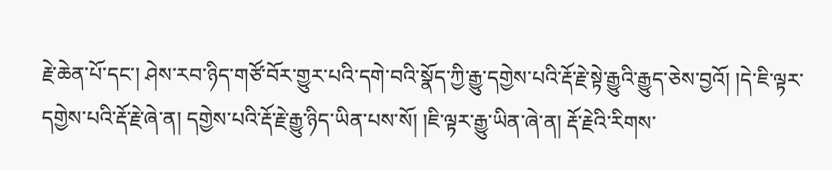རྗེ་ཆེན་པོ་དང་། ཤེས་རབ་ཉིད་གཙོ་བོར་གྱུར་པའི་དགེ་བའི་སྣོད་ཀྱི་རྒྱུ་དགྱེས་པའི་རྡོ་རྗེ་སྟེ་རྒྱུའི་རྒྱུད་ཅེས་བྱའོ། །དེ་ཇི་ལྟར་དགྱེས་པའི་རྡོ་རྗེ་ཞེ་ན། དགྱེས་པའི་རྡོ་རྗེ་རྒྱུ་ཉིད་ཡིན་པས་སོ། །ཇི་ལྟར་རྒྱུ་ཡིན་ཞེ་ན། རྡོ་རྗེའི་རིགས་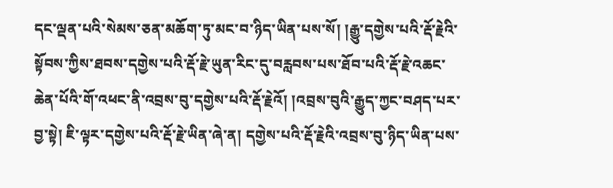དང་ལྡན་པའི་སེམས་ཅན་མཆོག་ཏུ་མང་བ་ཉིད་ཡིན་པས་སོ། །རྒྱུ་དགྱེས་པའི་རྡོ་རྗེའི་སྟོབས་ཀྱིས་ཐབས་དགྱེས་པའི་རྡོ་རྗེ་ཡུན་རིང་དུ་བརླབས་པས་ཐོབ་པའི་རྡོ་རྗེ་འཆང་ཆེན་པོའི་གོ་འཕང་ནི་འབྲས་བུ་དགྱེས་པའི་རྡོ་རྗེའོ། །འབྲས་བུའི་རྒྱུད་ཀྱང་བཤད་པར་བྱ་སྟེ། ཇི་ལྟར་དགྱེས་པའི་རྡོ་རྗེ་ཡིན་ཞེ་ན། དགྱེས་པའི་རྡོ་རྗེའི་འབྲས་བུ་ཉིད་ཡིན་པས་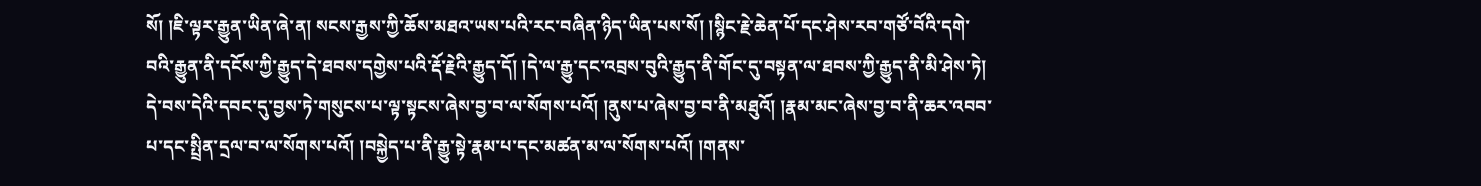སོ། །ཇི་ལྟར་རྒྱུན་ཡིན་ཞེ་ན། སངས་རྒྱས་ཀྱི་ཆོས་མཐའ་ཡས་པའི་རང་བཞིན་ཉིད་ཡིན་པས་སོ། །སྙིང་རྗེ་ཆེན་པོ་དང་ཤེས་རབ་གཙོ་བོའི་དགེ་བའི་རྒྱུན་ནི་དངོས་ཀྱི་རྒྱུད་དེ་ཐབས་དགྱེས་པའི་རྡོ་རྗེའི་རྒྱུད་དོ། །དེ་ལ་རྒྱུ་དང་འབྲས་བུའི་རྒྱུད་ནི་གོང་དུ་བསྟན་ལ་ཐབས་ཀྱི་རྒྱུད་ནི་མི་ཤེས་ཏེ། དེ་བས་དེའི་དབང་དུ་བྱས་ཏེ་གསུངས་པ་ལྟ་སྟངས་ཞེས་བྱ་བ་ལ་སོགས་པའོ། །ནུས་པ་ཞེས་བྱ་བ་ནི་མཐུའོ། །རྣམ་མང་ཞེས་བྱ་བ་ནི་ཆར་འབབ་པ་དང་སྤྲིན་དྲལ་བ་ལ་སོགས་པའོ། །བསྐྱེད་པ་ནི་རྒྱུ་སྟེ་རྣམ་པ་དང་མཚན་མ་ལ་སོགས་པའོ། །གནས་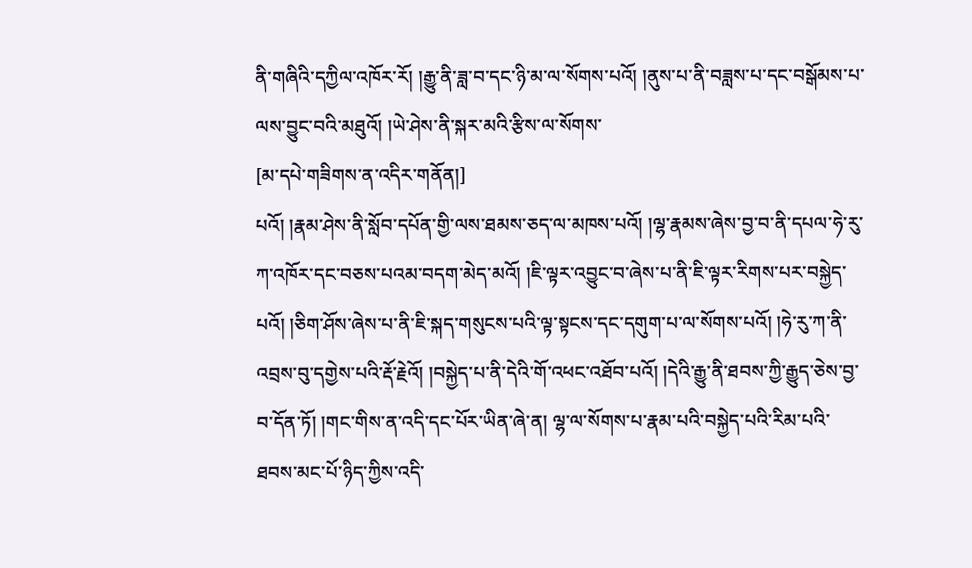ནི་གཞིའི་དཀྱིལ་འཁོར་རོ། །རྒྱུ་ནི་ཟླ་བ་དང་ཉི་མ་ལ་སོགས་པའོ། །ནུས་པ་ནི་བཟླས་པ་དང་བསྒོམས་པ་ལས་བྱུང་བའི་མཐུའོ། །ཡེ་ཤེས་ནི་སྐར་མའི་རྩིས་ལ་སོགས་
[མ་དཔེ་གཟིགས་ན་འདིར་གནོན།]
པའོ། །རྣམ་ཤེས་ནི་སློབ་དཔོན་གྱི་ལས་ཐམས་ཅད་ལ་མཁས་པའོ། །ལྷ་རྣམས་ཞེས་བྱ་བ་ནི་དཔལ་ཧེ་རུ་ཀ་འཁོར་དང་བཅས་པའམ་བདག་མེད་མའོ། །ཇི་ལྟར་འབྱུང་བ་ཞེས་པ་ནི་ཇི་ལྟར་རིགས་པར་བསྐྱེད་པའོ། །ཅིག་ཤོས་ཞེས་པ་ནི་ཇི་སྐད་གསུངས་པའི་ལྟ་སྟངས་དང་དགུག་པ་ལ་སོགས་པའོ། །ཧེ་རུ་ཀ་ནི་འབྲས་བུ་དགྱེས་པའི་རྡོ་རྗེའོ། །བསྐྱེད་པ་ནི་དེའི་གོ་འཕང་འཐོབ་པའོ། །དེའི་རྒྱུ་ནི་ཐབས་ཀྱི་རྒྱུད་ཅེས་བྱ་བ་དོན་ཏོ། །གང་གིས་ན་འདི་དང་པོར་ཡིན་ཞེ་ན། ལྷ་ལ་སོགས་པ་རྣམ་པའི་བསྐྱེད་པའི་རིམ་པའི་ཐབས་མང་པོ་ཉིད་ཀྱིས་འདི་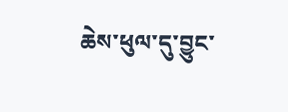ཆེས་ཕུལ་དུ་བྱུང་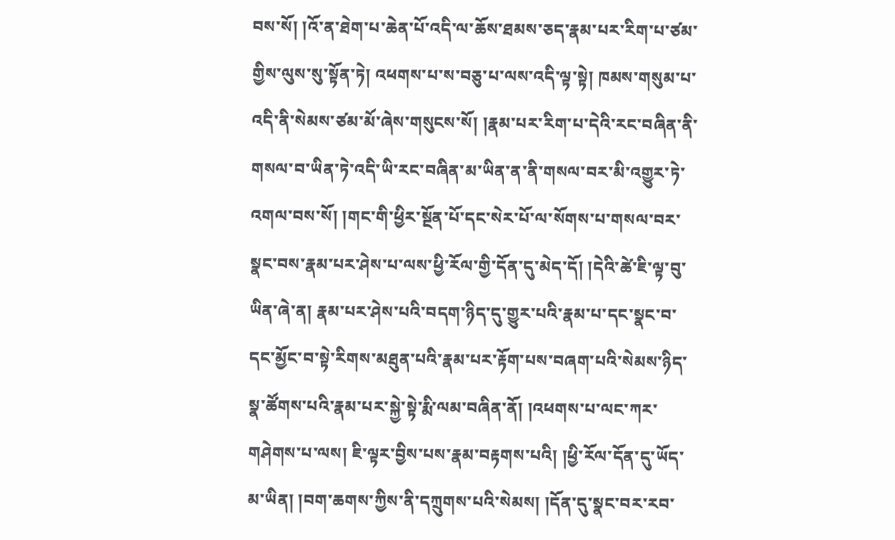བས་སོ། །འོ་ན་ཐེག་པ་ཆེན་པོ་འདི་ལ་ཆོས་ཐམས་ཅད་རྣམ་པར་རིག་པ་ཙམ་གྱིས་ལུས་སུ་སྟོན་ཏེ། འཕགས་པ་ས་བཅུ་པ་ལས་འདི་ལྟ་སྟེ། ཁམས་གསུམ་པ་འདི་ནི་སེམས་ཙམ་མོ་ཞེས་གསུངས་སོ། །རྣམ་པར་རིག་པ་དེའི་རང་བཞིན་ནི་གསལ་བ་ཡིན་ཏེ་འདི་ཡི་རང་བཞིན་མ་ཡིན་ན་ནི་གསལ་བར་མི་འགྱུར་ཏེ་འགལ་བས་སོ། །གང་གི་ཕྱིར་སྔོན་པོ་དང་སེར་པོ་ལ་སོགས་པ་གསལ་བར་སྣང་བས་རྣམ་པར་ཤེས་པ་ལས་ཕྱི་རོལ་གྱི་དོན་དུ་མེད་དོ། །དེའི་ཚེ་ཇི་ལྟ་བུ་ཡིན་ཞེ་ན། རྣམ་པར་ཤེས་པའི་བདག་ཉིད་དུ་གྱུར་པའི་རྣམ་པ་དང་སྣང་བ་དང་མྱོང་བ་སྟེ་རིགས་མཐུན་པའི་རྣམ་པར་རྟོག་པས་བཞག་པའི་སེམས་ཉིད་སྣ་ཚོགས་པའི་རྣམ་པར་སྐྱེ་སྟེ་རྨི་ལམ་བཞིན་ནོ། །འཕགས་པ་ལང་ཀར་གཤེགས་པ་ལས། ཇི་ལྟར་བྱིས་པས་རྣམ་བརྟགས་པའི། །ཕྱི་རོལ་དོན་དུ་ཡོད་མ་ཡིན། །བག་ཆགས་ཀྱིས་ནི་དཀྲུགས་པའི་སེམས། །དོན་དུ་སྣང་བར་རབ་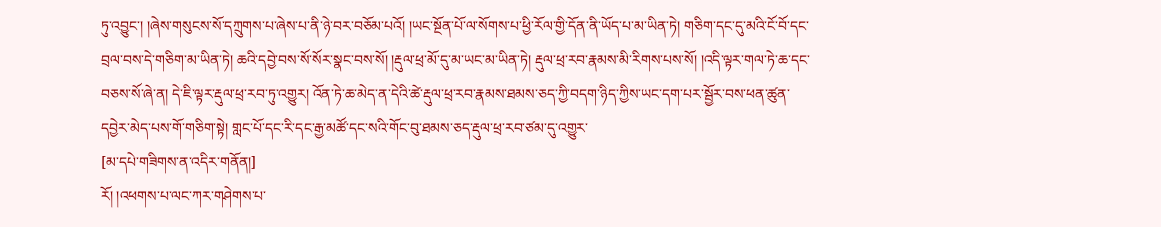ཏུ་འབྱུང་། །ཞེས་གསུངས་སོ་དཀྲུགས་པ་ཞེས་པ་ནི་ཉེ་བར་བཅོམ་པའོ། །ཡང་སྔོན་པོ་ལ་སོགས་པ་ཕྱི་རོལ་གྱི་དོན་ནི་ཡོད་པ་མ་ཡིན་ཏེ། གཅིག་དང་དུ་མའི་ངོ་བོ་དང་བྲལ་བས་དེ་གཅིག་མ་ཡིན་ཏེ། ཆའི་དབྱེ་བས་སོ་སོར་སྣང་བས་སོ། །རྡུལ་ཕྲ་མོ་དུ་མ་ཡང་མ་ཡིན་ཏེ། རྡུལ་ཕྲ་རབ་རྣམས་མི་རིགས་པས་སོ། །འདི་ལྟར་གལ་ཏེ་ཆ་དང་བཅས་སོ་ཞེ་ན། དེ་ཇི་ལྟར་རྡུལ་ཕྲ་རབ་ཏུ་འགྱུར། འོན་ཏེ་ཆ་མེད་ན་དེའི་ཚེ་རྡུལ་ཕྲ་རབ་རྣམས་ཐམས་ཅད་ཀྱི་བདག་ཉིད་ཀྱིས་ཡང་དག་པར་སྦྱོར་བས་ཕན་ཚུན་དབྱེར་མེད་པས་གོ་གཅིག་སྟེ། གླང་པོ་དང་རི་དང་རྒྱ་མཚོ་དང་སའི་གོང་བུ་ཐམས་ཅད་རྡུལ་ཕྲ་རབ་ཙམ་དུ་འགྱུར་
[མ་དཔེ་གཟིགས་ན་འདིར་གནོན།]
རོ། །འཕགས་པ་ལང་ཀར་གཤེགས་པ་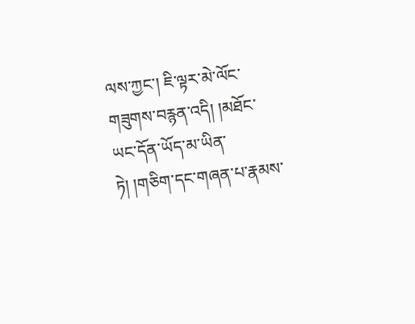ལས་ཀྱང་། ཇི་ལྟར་མེ་ལོང་གཟུགས་བརྙན་འདི། །མཐོང་ཡང་དོན་ཡོད་མ་ཡིན་ཏེ། །གཅིག་དང་གཞན་པ་རྣམས་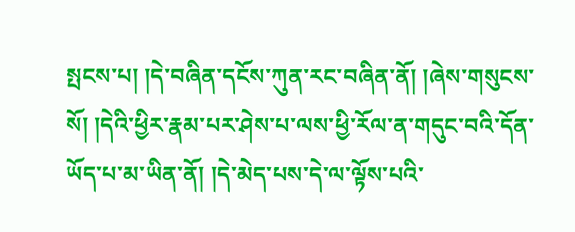སྤངས་པ། །དེ་བཞིན་དངོས་ཀུན་རང་བཞིན་ནོ། །ཞེས་གསུངས་སོ། །དེའི་ཕྱིར་རྣམ་པར་ཤེས་པ་ལས་ཕྱི་རོལ་ན་གདུང་བའི་དོན་ཡོད་པ་མ་ཡིན་ནོ། །དེ་མེད་པས་དེ་ལ་ལྟོས་པའི་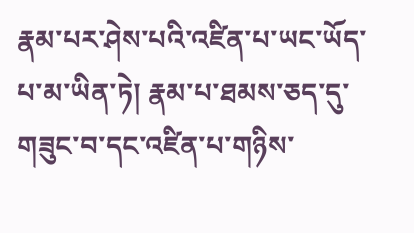རྣམ་པར་ཤེས་པའི་འཛིན་པ་ཡང་ཡོད་པ་མ་ཡིན་ཏེ། རྣམ་པ་ཐམས་ཅད་དུ་གཟུང་བ་དང་འཛིན་པ་གཉིས་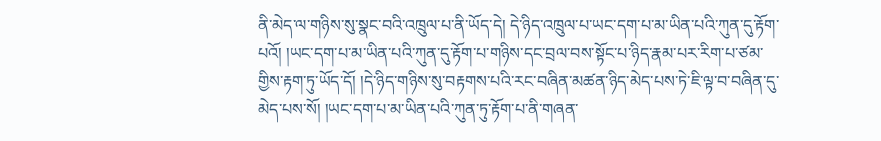ནི་མེད་ལ་གཉིས་སུ་སྣང་བའི་འཁྲུལ་པ་ནི་ཡོད་དེ། དེ་ཉིད་འཁྲུལ་པ་ཡང་དག་པ་མ་ཡིན་པའི་ཀུན་དུ་རྟོག་པའོ། །ཡང་དག་པ་མ་ཡིན་པའི་ཀུན་དུ་རྟོག་པ་གཉིས་དང་བྲལ་བས་སྟོང་པ་ཉིད་རྣམ་པར་རིག་པ་ཙམ་གྱིས་རྟག་ཏུ་ཡོད་དོ། །དེ་ཉིད་གཉིས་སུ་བརྟགས་པའི་རང་བཞིན་མཚན་ཉིད་མེད་པས་ཏེ་ཇི་ལྟ་བ་བཞིན་དུ་མེད་པས་སོ། །ཡང་དག་པ་མ་ཡིན་པའི་ཀུན་ཏུ་རྟོག་པ་ནི་གཞན་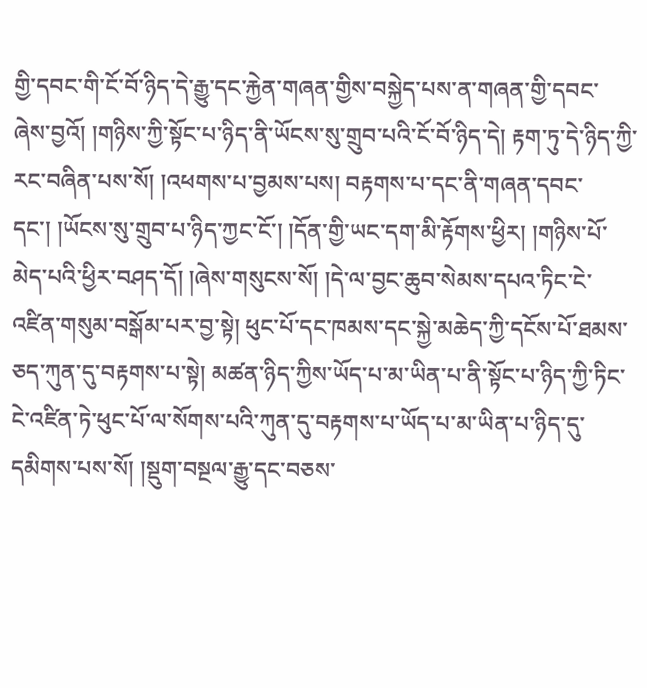གྱི་དབང་གི་ངོ་བོ་ཉིད་དེ་རྒྱུ་དང་རྐྱེན་གཞན་གྱིས་བསྐྱེད་པས་ན་གཞན་གྱི་དབང་ཞེས་བྱའོ། །གཉིས་ཀྱི་སྟོང་པ་ཉིད་ནི་ཡོངས་སུ་གྲུབ་པའི་ངོ་བོ་ཉིད་དེ། རྟག་ཏུ་དེ་ཉིད་ཀྱི་རང་བཞིན་པས་སོ། །འཕགས་པ་བྱམས་པས། བརྟགས་པ་དང་ནི་གཞན་དབང་དང་། །ཡོངས་སུ་གྲུབ་པ་ཉིད་ཀྱང་ངོ་། །དོན་གྱི་ཡང་དག་མི་རྟོགས་ཕྱིར། །གཉིས་པོ་མེད་པའི་ཕྱིར་བཤད་དོ། །ཞེས་གསུངས་སོ། །དེ་ལ་བྱང་ཆུབ་སེམས་དཔའ་ཏིང་ངེ་འཛིན་གསུམ་བསྒོམ་པར་བྱ་སྟེ། ཕུང་པོ་དང་ཁམས་དང་སྐྱེ་མཆེད་ཀྱི་དངོས་པོ་ཐམས་ཅད་ཀུན་དུ་བརྟགས་པ་སྟེ། མཚན་ཉིད་ཀྱིས་ཡོད་པ་མ་ཡིན་པ་ནི་སྟོང་པ་ཉིད་ཀྱི་ཏིང་ངེ་འཛིན་ཏེ་ཕུང་པོ་ལ་སོགས་པའི་ཀུན་དུ་བརྟགས་པ་ཡོད་པ་མ་ཡིན་པ་ཉིད་དུ་དམིགས་པས་སོ། །སྡུག་བསྔལ་རྒྱུ་དང་བཅས་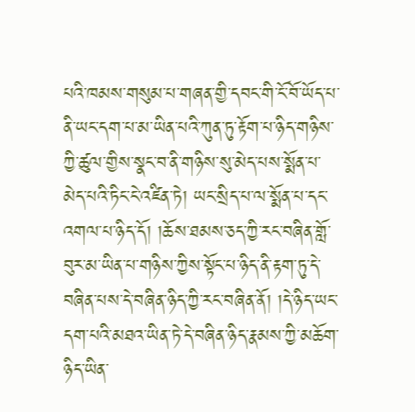པའི་ཁམས་གསུམ་པ་གཞན་གྱི་དབང་གི་ངོ་བོ་ཡོད་པ་ནི་ཡང་དག་པ་མ་ཡིན་པའི་ཀུན་ཏུ་རྟོག་པ་ཉིད་གཉིས་ཀྱི་ཚུལ་གྱིས་སྣང་བ་ནི་གཉིས་སུ་མེད་པས་སྨོན་པ་མེད་པའི་ཏིང་ངེ་འཛིན་ཏེ། ཡང་སྲིད་པ་ལ་སྨོན་པ་དང་འགལ་པ་ཉིད་དོ། །ཆོས་ཐམས་ཅད་ཀྱི་རང་བཞིན་གློ་བུར་མ་ཡིན་པ་གཉིས་ཀྱིས་སྟོང་པ་ཉིད་ནི་རྟག་ཏུ་དེ་བཞིན་པས་དེ་བཞིན་ཉིད་ཀྱི་རང་བཞིན་ནོ། །དེ་ཉིད་ཡང་དག་པའི་མཐའ་ཡིན་ཏེ་དེ་བཞིན་ཉིད་རྣམས་ཀྱི་མཆོག་ཉིད་ཡིན་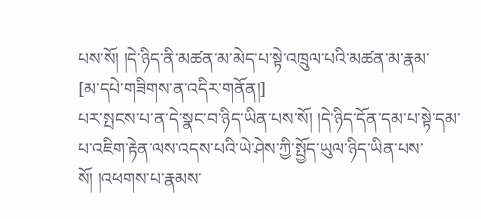པས་སོ། །དེ་ཉིད་ནི་མཚན་མ་མེད་པ་སྟེ་འཁྲུལ་པའི་མཚན་མ་རྣམ་
[མ་དཔེ་གཟིགས་ན་འདིར་གནོན།]
པར་སྤངས་པ་ན་དེ་སྣང་བ་ཉིད་ཡིན་པས་སོ། །དེ་ཉིད་དོན་དམ་པ་སྟེ་དམ་པ་འཇིག་རྟེན་ལས་འདས་པའི་ཡེ་ཤེས་ཀྱི་སྤྱོད་ཡུལ་ཉིད་ཡིན་པས་སོ། །འཕགས་པ་རྣམས་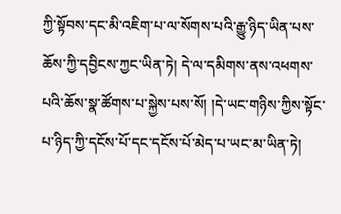ཀྱི་སྟོབས་དང་མི་འཇིག་པ་ལ་སོགས་པའི་རྒྱུ་ཉིད་ཡིན་པས་ཆོས་ཀྱི་དབྱིངས་ཀྱང་ཡིན་ཏེ། དེ་ལ་དམིགས་ནས་འཕགས་པའི་ཆོས་སྣ་ཚོགས་པ་སྐྱེས་པས་སོ། །དེ་ཡང་གཉིས་ཀྱིས་སྟོང་པ་ཉིད་ཀྱི་དངོས་པོ་དང་དངོས་པོ་མེད་པ་ཡང་མ་ཡིན་ཏེ།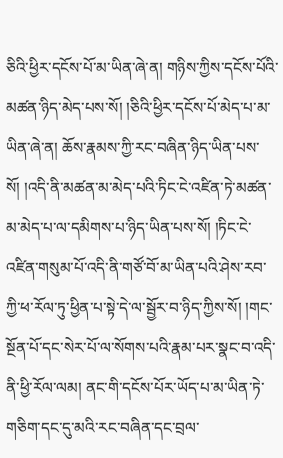ཅིའི་ཕྱིར་དངོས་པོ་མ་ཡིན་ཞེ་ན། གཉིས་ཀྱིས་དངོས་པོའི་མཚན་ཉིད་མེད་པས་སོ། །ཅིའི་ཕྱིར་དངོས་པོ་མེད་པ་མ་ཡིན་ཞེ་ན། ཆོས་རྣམས་ཀྱི་རང་བཞིན་ཉིད་ཡིན་པས་སོ། །འདི་ནི་མཚན་མ་མེད་པའི་ཏིང་ངེ་འཛིན་ཏེ་མཚན་མ་མེད་པ་ལ་དམིགས་པ་ཉིད་ཡིན་པས་སོ། །ཏིང་ངེ་འཛིན་གསུམ་པོ་འདི་ནི་གཙོ་བོ་མ་ཡིན་པའི་ཤེས་རབ་ཀྱི་ཕ་རོལ་ཏུ་ཕྱིན་པ་སྟེ་དེ་ལ་སྦྱོར་བ་ཉིད་ཀྱིས་སོ། །གང་སྔོན་པོ་དང་སེར་པོ་ལ་སོགས་པའི་རྣམ་པར་སྣང་བ་འདི་ནི་ཕྱི་རོལ་ལམ། ནང་གི་དངོས་པོར་ཡོད་པ་མ་ཡིན་ཏེ་གཅིག་དང་དུ་མའི་རང་བཞིན་དང་བྲལ་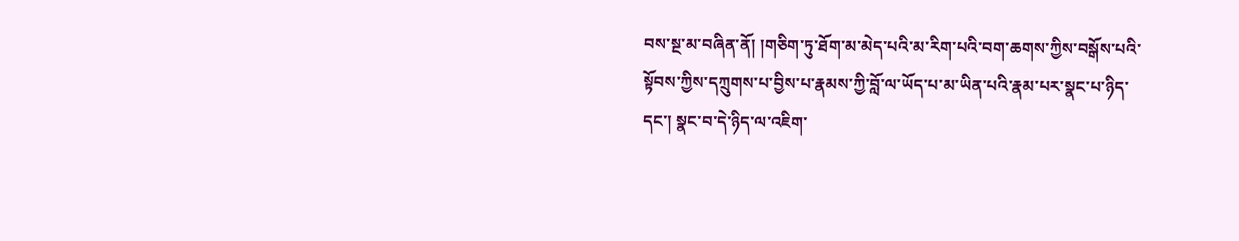བས་སྔ་མ་བཞིན་ནོ། །གཅིག་ཏུ་ཐོག་མ་མེད་པའི་མ་རིག་པའི་བག་ཆགས་ཀྱིས་བསྒོས་པའི་སྟོབས་ཀྱིས་དཀྲུགས་པ་བྱིས་པ་རྣམས་ཀྱི་བློ་ལ་ཡོད་པ་མ་ཡིན་པའི་རྣམ་པར་སྣང་པ་ཉིད་དང་། སྣང་བ་དེ་ཉིད་ལ་འཇིག་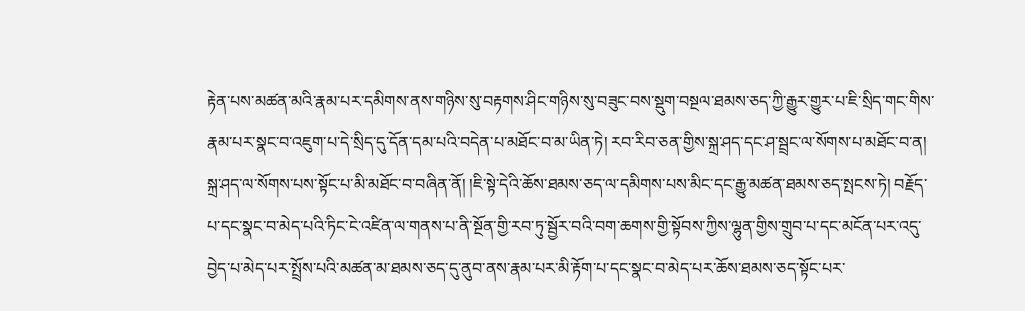རྟེན་པས་མཚན་མའི་རྣམ་པར་དམིགས་ནས་གཉིས་སུ་བརྟགས་ཤིང་གཉིས་སུ་བཟུང་བས་སྡུག་བསྔལ་ཐམས་ཅད་ཀྱི་རྒྱུར་གྱུར་པ་ཇི་སྲིད་གང་གིས་རྣམ་པར་སྣང་བ་འཇུག་པ་དེ་སྲིད་དུ་དོན་དམ་པའི་བདེན་པ་མཐོང་བ་མ་ཡིན་ཏེ། རབ་རིབ་ཅན་གྱིས་སྐྲ་ཤད་དང་ཤ་སྦྲང་ལ་སོགས་པ་མཐོང་བ་ན། སྐྲ་ཤད་ལ་སོགས་པས་སྟོང་པ་མི་མཐོང་བ་བཞིན་ནོ། །ཇི་སྟེ་དེའི་ཆོས་ཐམས་ཅད་ལ་དམིགས་པས་མིང་དང་རྒྱུ་མཚན་ཐམས་ཅད་སྤངས་ཏེ། བརྗོད་པ་དང་སྣང་བ་མེད་པའི་ཏིང་ངེ་འཛིན་ལ་གནས་པ་ནི་སྔོན་གྱི་རབ་ཏུ་སྦྱོར་བའི་བག་ཆགས་གྱི་སྟོབས་ཀྱིས་ལྷུན་གྱིས་གྲུབ་པ་དང་མངོན་པར་འདུ་བྱེད་པ་མེད་པར་སྤྲོས་པའི་མཚན་མ་ཐམས་ཅད་དུ་ནུབ་ནས་རྣམ་པར་མི་རྟོག་པ་དང་སྣང་བ་མེད་པར་ཆོས་ཐམས་ཅད་སྟོང་པར་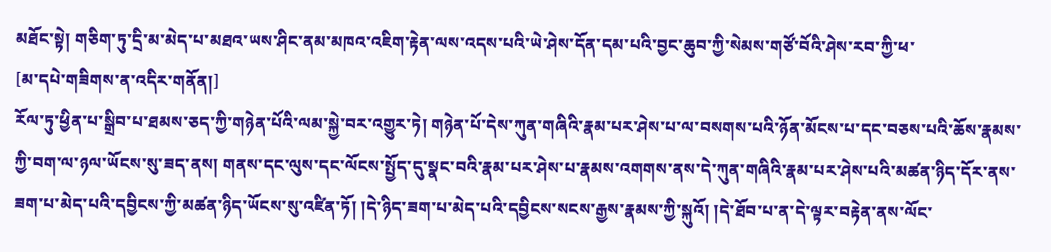མཐོང་སྟེ། གཅིག་ཏུ་དྲི་མ་མེད་པ་མཐའ་ཡས་ཤིང་ནམ་མཁའ་འཇིག་རྟེན་ལས་འདས་པའི་ཡེ་ཤེས་དོན་དམ་པའི་བྱང་ཆུབ་ཀྱི་སེམས་གཙོ་བོའི་ཤེས་རབ་ཀྱི་ཕ་
[མ་དཔེ་གཟིགས་ན་འདིར་གནོན།]
རོལ་ཏུ་ཕྱིན་པ་སྒྲིབ་པ་ཐམས་ཅད་ཀྱི་གཉེན་པོའི་ལམ་སྐྱེ་བར་འགྱུར་ཏེ། གཉེན་པོ་དེས་ཀུན་གཞིའི་རྣམ་པར་ཤེས་པ་ལ་བསགས་པའི་ཉོན་མོངས་པ་དང་བཅས་པའི་ཆོས་རྣམས་ཀྱི་བག་ལ་ཉལ་ཡོངས་སུ་ཟད་ནས། གནས་དང་ལུས་དང་ལོངས་སྤྱོད་དུ་སྣང་བའི་རྣམ་པར་ཤེས་པ་རྣམས་འགགས་ནས་དེ་ཀུན་གཞིའི་རྣམ་པར་ཤེས་པའི་མཚན་ཉིད་དོར་ནས་ཟག་པ་མེད་པའི་དབྱིངས་ཀྱི་མཚན་ཉིད་ཡོངས་སུ་འཛིན་ཏོ། །དེ་ཉིད་ཟག་པ་མེད་པའི་དབྱིངས་སངས་རྒྱས་རྣམས་ཀྱི་སྐུའོ། །དེ་ཐོབ་པ་ན་དེ་ལྟར་བརྟེན་ནས་ལོང་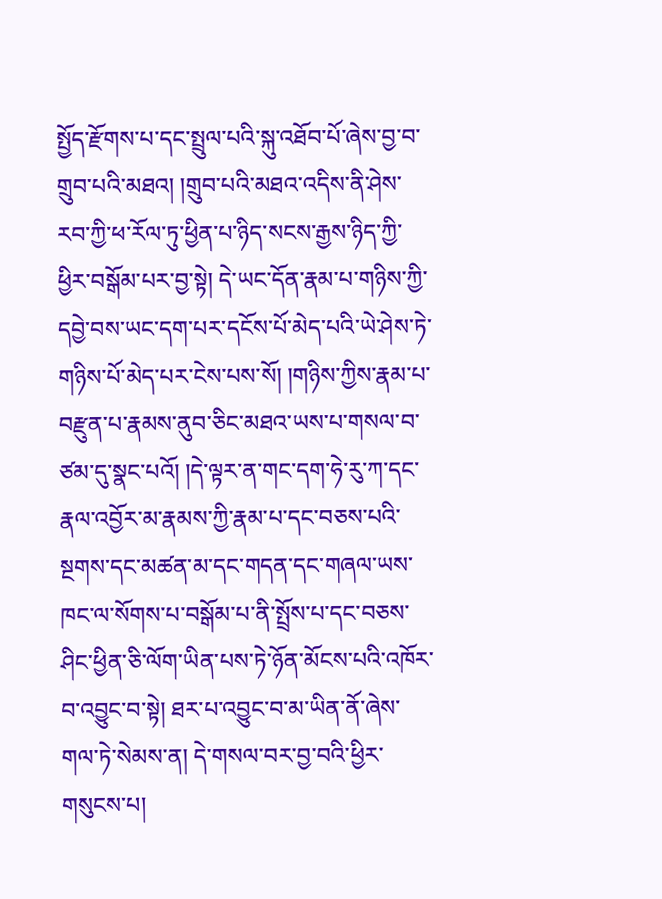སྤྱོད་རྫོགས་པ་དང་སྤྲུལ་པའི་སྐུ་འཐོབ་པོ་ཞེས་བྱ་བ་གྲུབ་པའི་མཐའ། །གྲུབ་པའི་མཐའ་འདིས་ནི་ཤེས་རབ་ཀྱི་ཕ་རོལ་ཏུ་ཕྱིན་པ་ཉིད་སངས་རྒྱས་ཉིད་ཀྱི་ཕྱིར་བསྒོམ་པར་བྱ་སྟེ། དེ་ཡང་དོན་རྣམ་པ་གཉིས་ཀྱི་དབྱེ་བས་ཡང་དག་པར་དངོས་པོ་མེད་པའི་ཡེ་ཤེས་ཏེ་གཉིས་པོ་མེད་པར་ངེས་པས་སོ། །གཉིས་ཀྱིས་རྣམ་པ་བརྫུན་པ་རྣམས་ནུབ་ཅིང་མཐའ་ཡས་པ་གསལ་བ་ཙམ་དུ་སྣང་པའོ། །དེ་ལྟར་ན་གང་དག་ཧེ་རུ་ཀ་དང་རྣལ་འབྱོར་མ་རྣམས་ཀྱི་རྣམ་པ་དང་བཅས་པའི་སྔགས་དང་མཚན་མ་དང་གདན་དང་གཞལ་ཡས་ཁང་ལ་སོགས་པ་བསྒོམ་པ་ནི་སྤྲོས་པ་དང་བཅས་ཤིང་ཕྱིན་ཅི་ལོག་ཡིན་པས་ཏེ་ཉོན་མོངས་པའི་འཁོར་བ་འབྱུང་བ་སྟེ། ཐར་པ་འབྱུང་བ་མ་ཡིན་ནོ་ཞེས་གལ་ཏེ་སེམས་ན། དེ་གསལ་བར་བྱ་བའི་ཕྱིར་གསུངས་པ།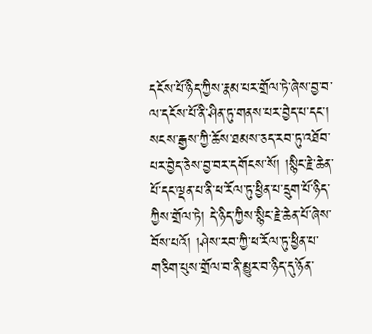དངོས་པོ་ཉིད་ཀྱིས་རྣམ་པར་གྲོལ་ཏེ་ཞེས་བྱ་བ་ལ་དངོས་པོ་ནི་ཤིན་ཏུ་གནས་པར་བྱེད་པ་དང་། སངས་རྒྱས་ཀྱི་ཆོས་ཐམས་ཅད་རབ་ཏུ་འཐོབ་པར་བྱེད་ཅེས་བྱ་བར་དགོངས་སོ། །སྙིང་རྗེ་ཆེན་པོ་དང་ལྡན་པ་ནི་ཕ་རོལ་ཏུ་ཕྱིན་པ་དྲུག་པོ་ཉིད་ཀྱིས་གྲོལ་ཏེ། དེ་ཉིད་ཀྱིས་སྙིང་རྗེ་ཆེན་པོ་ཞེས་བོས་པའོ། །ཤེས་རབ་ཀྱི་ཕ་རོལ་ཏུ་ཕྱིན་པ་གཅིག་པུས་གྲོལ་བ་ནི་མྱུར་བ་ཉིད་དུ་ཉོན་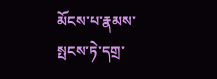མོངས་པ་རྣམས་སྤངས་ཏེ་དགྲ་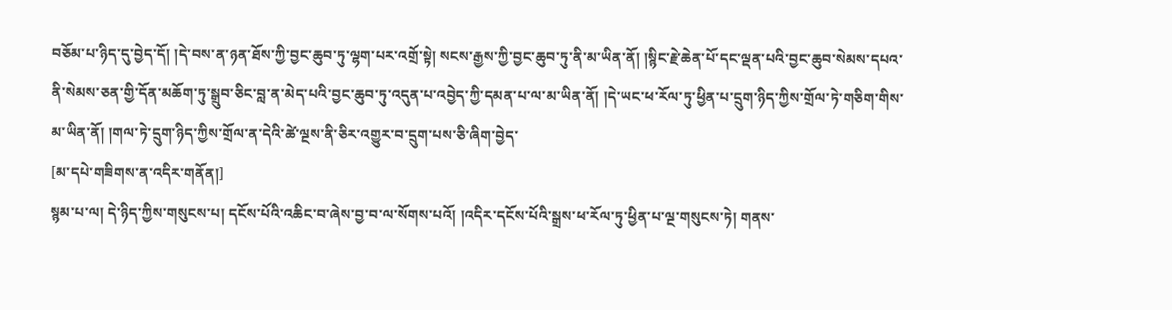བཅོམ་པ་ཉིད་དུ་བྱེད་དོ། །དེ་བས་ན་ཉན་ཐོས་ཀྱི་བྱང་ཆུབ་ཏུ་ལྷག་པར་འགྲོ་སྟེ། སངས་རྒྱས་ཀྱི་བྱང་ཆུབ་ཏུ་ནི་མ་ཡིན་ནོ། །སྙིང་རྗེ་ཆེན་པོ་དང་ལྡན་པའི་བྱང་ཆུབ་སེམས་དཔའ་ནི་སེམས་ཅན་གྱི་དོན་མཆོག་ཏུ་སྒྲུབ་ཅིང་བླ་ན་མེད་པའི་བྱང་ཆུབ་ཏུ་འདུན་པ་འབྱེད་ཀྱི་དམན་པ་ལ་མ་ཡིན་ནོ། །དེ་ཡང་ཕ་རོལ་ཏུ་ཕྱིན་པ་དྲུག་ཉིད་ཀྱིས་གྲོལ་ཏེ་གཅིག་གིས་མ་ཡིན་ནོ། །གལ་ཏེ་དྲུག་ཉིད་ཀྱིས་གྲོལ་ན་དེའི་ཚེ་ལྔས་ནི་ཅིར་འགྱུར་བ་དྲུག་པས་ཅི་ཞིག་བྱེད་
[མ་དཔེ་གཟིགས་ན་འདིར་གནོན།]
སྙམ་པ་ལ། དེ་ཉིད་ཀྱིས་གསུངས་པ། དངོས་པོའི་འཆིང་བ་ཞེས་བྱ་བ་ལ་སོགས་པའོ། །འདིར་དངོས་པོའི་སྒྲས་ཕ་རོལ་ཏུ་ཕྱིན་པ་ལྔ་གསུངས་ཏེ། གནས་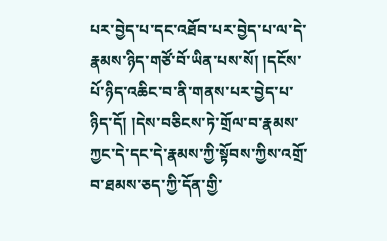པར་བྱེད་པ་དང་འཐོབ་པར་བྱེད་པ་ལ་དེ་རྣམས་ཉིད་གཙོ་བོ་ཡིན་པས་སོ། །དངོས་པོ་ཉིད་འཆིང་བ་ནི་གནས་པར་བྱེད་པ་ཉིད་དོ། །དེས་བཅིངས་ཏེ་གྲོལ་བ་རྣམས་ཀྱང་དེ་དང་དེ་རྣམས་ཀྱི་སྟོབས་ཀྱིས་འགྲོ་བ་ཐམས་ཅད་ཀྱི་དོན་གྱི་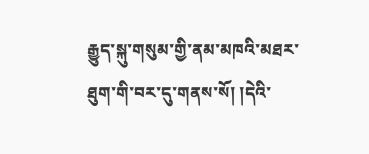རྒྱུད་སྐུ་གསུམ་གྱི་ནམ་མཁའི་མཐར་ཐུག་གི་བར་དུ་གནས་སོ། །དེའི་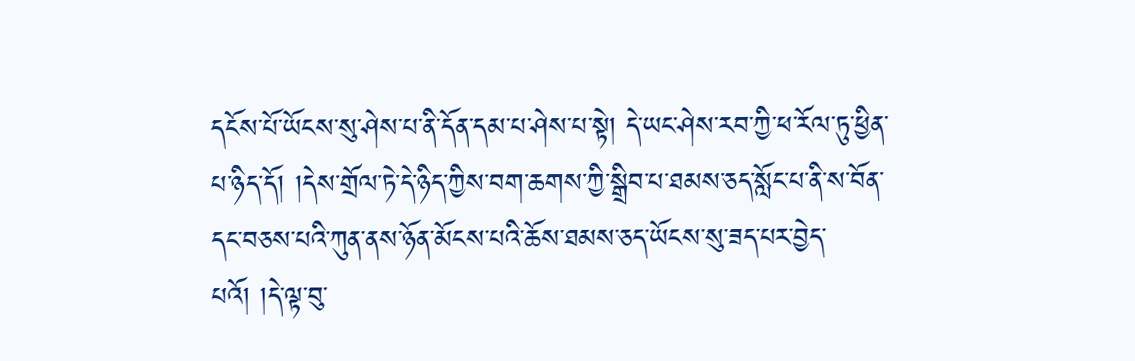དངོས་པོ་ཡོངས་སུ་ཤེས་པ་ནི་དོན་དམ་པ་ཤེས་པ་སྟེ། དེ་ཡང་ཤེས་རབ་ཀྱི་ཕ་རོལ་ཏུ་ཕྱིན་པ་ཉིད་དོ། །དེས་གྲོལ་ཏེ་དེ་ཉིད་ཀྱིས་བག་ཆགས་ཀྱི་སྒྲིབ་པ་ཐམས་ཅད་སློང་པ་ནི་ས་བོན་དང་བཅས་པའི་ཀུན་ནས་ཉོན་མོངས་པའི་ཆོས་ཐམས་ཅད་ཡོངས་སུ་ཟད་པར་བྱེད་པའོ། །དེ་ལྟ་བུ་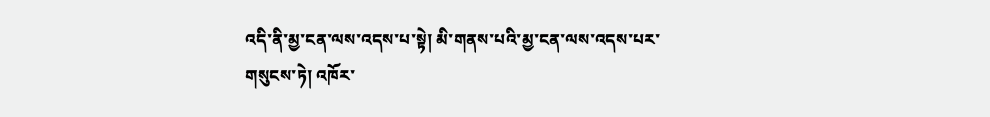འདི་ནི་མྱ་ངན་ལས་འདས་པ་སྟེ། མི་གནས་པའི་མྱ་ངན་ལས་འདས་པར་གསུངས་ཏེ། འཁོར་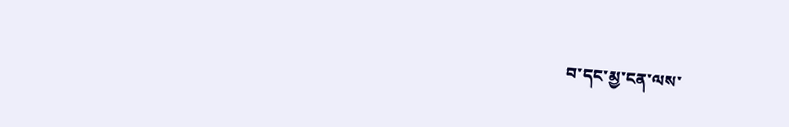བ་དང་མྱ་ངན་ལས་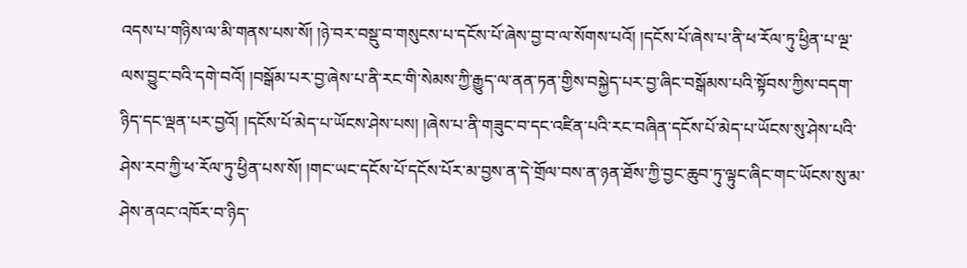འདས་པ་གཉིས་ལ་མི་གནས་པས་སོ། །ཉེ་བར་བསྡུ་བ་གསུངས་པ་དངོས་པོ་ཞེས་བྱ་བ་ལ་སོགས་པའོ། །དངོས་པོ་ཞེས་པ་ནི་ཕ་རོལ་ཏུ་ཕྱིན་པ་ལྔ་ལས་བྱུང་བའི་དགེ་བའོ། །བསྒོམ་པར་བྱ་ཞེས་པ་ནི་རང་གི་སེམས་ཀྱི་རྒྱུད་ལ་ནན་ཏན་གྱིས་བསྐྱེད་པར་བྱ་ཞིང་བསྒོམས་པའི་སྟོབས་ཀྱིས་བདག་ཉིད་དང་ལྡན་པར་བྱའོ། །དངོས་པོ་མེད་པ་ཡོངས་ཤེས་པས། །ཞེས་པ་ནི་གཟུང་བ་དང་འཛིན་པའི་རང་བཞིན་དངོས་པོ་མེད་པ་ཡོངས་སུ་ཤེས་པའི་ཤེས་རབ་ཀྱི་ཕ་རོལ་ཏུ་ཕྱིན་པས་སོ། །གང་ཡང་དངོས་པོ་དངོས་པོར་མ་བྱས་ན་དེ་གྲོལ་བས་ན་ཉན་ཐོས་ཀྱི་བྱང་ཆུབ་ཏུ་ལྟུང་ཞིང་གང་ཡོངས་སུ་མ་ཤེས་ནའང་འཁོར་བ་ཉིད་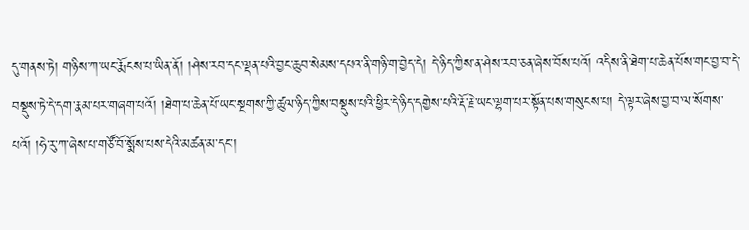དུ་གནས་ཏེ། གཉིས་ཀ་ཡང་རྨོངས་པ་ཡིན་ནོ། །ཤེས་རབ་དང་ལྡན་པའི་བྱང་ཆུབ་སེམས་དཔའ་ནི་གཉི་ག་བྱེད་དེ། དེ་ཉིད་ཀྱིས་ན་ཤེས་རབ་ཅན་ཞེས་བོས་པའོ། འདིས་ནི་ཐེག་པ་ཆེན་པོས་གང་བྱ་བ་དེ་བསྡུས་ཏེ་དེ་དག་རྣམ་པར་གཞག་པའོ། །ཐེག་པ་ཆེན་པོ་ཡང་སྔགས་ཀྱི་ཚུལ་ཉིད་ཀྱིས་བསྡུས་པའི་ཕྱིར་དེ་ཉིད་དགྱེས་པའི་རྡོ་རྗེ་ཡང་ལྷག་པར་སྟོན་པས་གསུངས་པ། དེ་ལྟར་ཞེས་བྱ་བ་ལ་སོགས་པའོ། །ཧེ་རུ་ཀ་ཞེས་པ་གཙོ་བོ་སྨོས་པས་དེའི་མཚན་མ་དང་།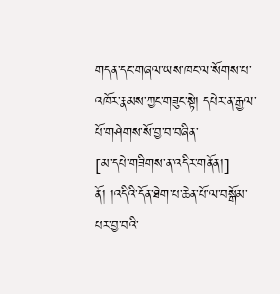གདན་དང་གཞལ་ཡས་ཁང་ལ་སོགས་པ་འཁོར་རྣམས་ཀྱང་གཟུང་སྟེ། དཔེར་ན་རྒྱལ་པོ་གཤེགས་སོ་བྱ་བ་བཞིན་
[མ་དཔེ་གཟིགས་ན་འདིར་གནོན།]
ནོ། །འདིའི་དོན་ཐེག་པ་ཆེན་པོ་ལ་བསྒོམ་པར་བྱ་བའི་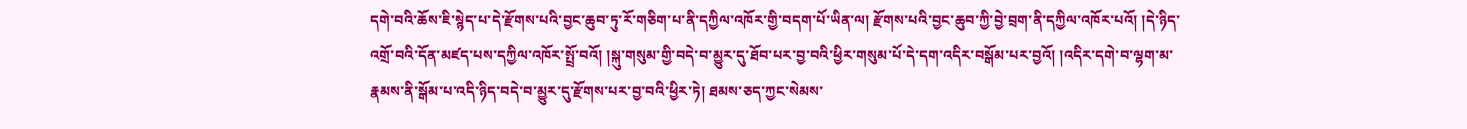དགེ་བའི་ཆོས་ཇི་སྙེད་པ་དེ་རྫོགས་པའི་བྱང་ཆུབ་ཏུ་རོ་གཅིག་པ་ནི་དཀྱིལ་འཁོར་གྱི་བདག་པོ་ཡིན་ལ། རྫོགས་པའི་བྱང་ཆུབ་ཀྱི་བྱེ་བྲག་ནི་དཀྱིལ་འཁོར་པའོ། །དེ་ཉིད་འགྲོ་བའི་དོན་མཛད་པས་དཀྱིལ་འཁོར་སྤྲོ་བའོ། །སྐུ་གསུམ་གྱི་བདེ་བ་མྱུར་དུ་ཐོབ་པར་བྱ་བའི་ཕྱིར་གསུམ་པོ་དེ་དག་འདིར་བསྒོམ་པར་བྱའོ། །འདིར་དགེ་བ་ལྷག་མ་རྣམས་ནི་སྒོམ་པ་འདི་ཉིད་བདེ་བ་མྱུར་དུ་རྫོགས་པར་བྱ་བའི་ཕྱིར་ཏེ། ཐམས་ཅད་ཀྱང་སེམས་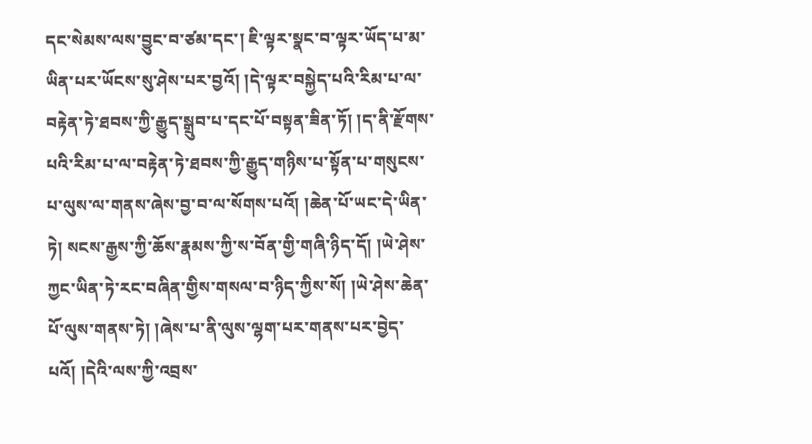དང་སེམས་ལས་བྱུང་བ་ཙམ་དང་། ཇི་ལྟར་སྣང་བ་ལྟར་ཡོད་པ་མ་ཡིན་པར་ཡོངས་སུ་ཤེས་པར་བྱའོ། །དེ་ལྟར་བསྐྱེད་པའི་རིམ་པ་ལ་བརྟེན་ཏེ་ཐབས་ཀྱི་རྒྱུད་སྒྲུབ་པ་དང་པོ་བསྟན་ཟིན་ཏོ། །ད་ནི་རྫོགས་པའི་རིམ་པ་ལ་བརྟེན་ཏེ་ཐབས་ཀྱི་རྒྱུད་གཉིས་པ་སྟོན་པ་གསུངས་པ་ལུས་ལ་གནས་ཞེས་བྱ་བ་ལ་སོགས་པའོ། །ཆེན་པོ་ཡང་དེ་ཡིན་ཏེ། སངས་རྒྱས་ཀྱི་ཆོས་རྣམས་ཀྱི་ས་བོན་གྱི་གཞི་ཉིད་དོ། །ཡེ་ཤེས་ཀྱང་ཡིན་ཏེ་རང་བཞིན་གྱིས་གསལ་བ་ཉིད་ཀྱིས་སོ། །ཡེ་ཤེས་ཆེན་པོ་ལུས་གནས་ཏེ། །ཞེས་པ་ནི་ལུས་ལྷག་པར་གནས་པར་བྱེད་པའོ། །དེའི་ལས་ཀྱི་འབྲས་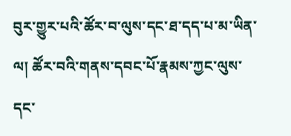བུར་གྱུར་པའི་ཚོར་བ་ལུས་དང་ཐ་དད་པ་མ་ཡིན་ལ། ཚོར་བའི་གནས་དབང་པོ་རྣམས་ཀྱང་ལུས་དང་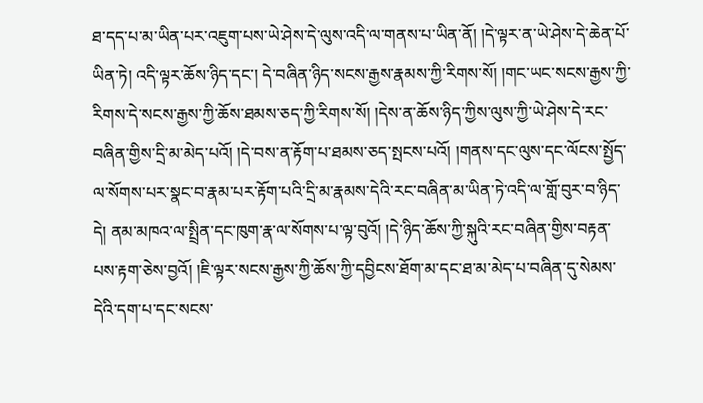ཐ་དད་པ་མ་ཡིན་པར་འཇུག་པས་ཡེ་ཤེས་དེ་ལུས་འདི་ལ་གནས་པ་ཡིན་ནོ། །དེ་ལྟར་ན་ཡེ་ཤེས་དེ་ཆེན་པོ་ཡིན་ཏེ། འདི་ལྟར་ཆོས་ཉིད་དང་། དེ་བཞིན་ཉིད་སངས་རྒྱས་རྣམས་ཀྱི་རིགས་སོ། །གང་ཡང་སངས་རྒྱས་ཀྱི་རིགས་དེ་སངས་རྒྱས་ཀྱི་ཆོས་ཐམས་ཅད་ཀྱི་རིགས་སོ། །དེས་ན་ཆོས་ཉིད་ཀྱིས་ལུས་ཀྱི་ཡེ་ཤེས་དེ་རང་བཞིན་གྱིས་དྲི་མ་མེད་པའོ། །དེ་བས་ན་རྟོག་པ་ཐམས་ཅད་སྤངས་པའོ། །གནས་དང་ལུས་དང་ལོངས་སྤྱོད་ལ་སོགས་པར་སྣང་བ་རྣམ་པར་རྟོག་པའི་དྲི་མ་རྣམས་དེའི་རང་བཞིན་མ་ཡིན་ཏེ་འདི་ལ་གློ་བུར་བ་ཉིད་དེ། ནམ་མཁའ་ལ་སྤྲིན་དང་ཁུག་རྣ་ལ་སོགས་པ་ལྟ་བུའོ། །དེ་ཉིད་ཆོས་ཀྱི་སྐུའི་རང་བཞིན་གྱིས་བརྟན་པས་རྟག་ཅེས་བྱའོ། །ཇི་ལྟར་སངས་རྒྱས་ཀྱི་ཆོས་ཀྱི་དབྱིངས་ཐོག་མ་དང་ཐ་མ་མེད་པ་བཞིན་དུ་སེམས་དེའི་དག་པ་དང་སངས་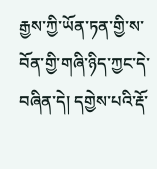རྒྱས་ཀྱི་ཡོན་ཏན་གྱི་ས་བོན་གྱི་གཞི་ཉིད་ཀྱང་དེ་བཞིན་དེ། དགྱེས་པའི་རྡོ་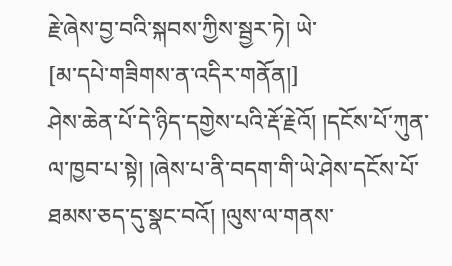རྗེ་ཞེས་བྱ་བའི་སྐབས་ཀྱིས་སྦྱར་ཏེ། ཡེ་
[མ་དཔེ་གཟིགས་ན་འདིར་གནོན།]
ཤེས་ཆེན་པོ་དེ་ཉིད་དགྱེས་པའི་རྡོ་རྗེའོ། །དངོས་པོ་ཀུན་ལ་ཁྱབ་པ་སྟེ། །ཞེས་པ་ནི་བདག་གི་ཡེ་ཤེས་དངོས་པོ་ཐམས་ཅད་དུ་སྣང་བའོ། །ལུས་ལ་གནས་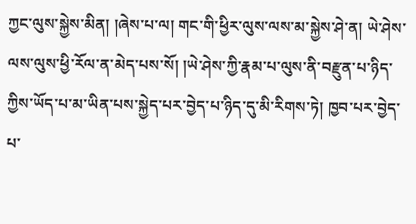ཀྱང་ལུས་སྐྱེས་མིན། །ཞེས་པ་ལ། གང་གི་ཕྱིར་ལུས་ལས་མ་སྐྱེས་ཤེ་ན། ཡེ་ཤེས་ལས་ལུས་ཕྱི་རོལ་ན་མེད་པས་སོ། །ཡེ་ཤེས་ཀྱི་རྣམ་པ་ལུས་ནི་བརྫུན་པ་ཉིད་ཀྱིས་ཡོད་པ་མ་ཡིན་པས་སྐྱེད་པར་བྱེད་པ་ཉིད་དུ་མི་རིགས་ཏེ། ཁྱབ་པར་བྱེད་པ་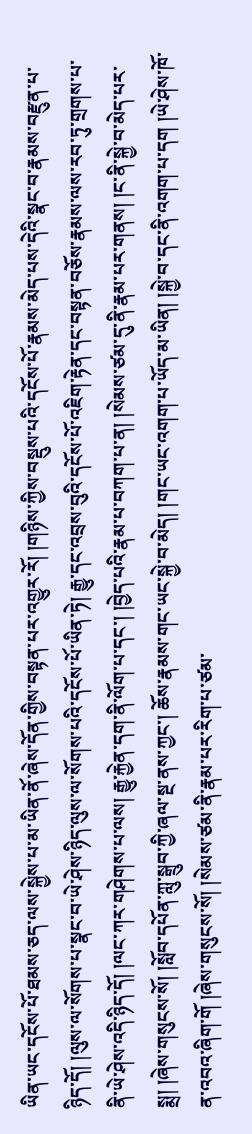ཡིན་ཡང་དངོས་པོ་ཐམས་ཅད་ལས་སྐྱེས་པ་མ་ཡིན་ནོ་ཞེས་དོན་གྱིས་བསྟན་པར་འགྱུར་རོ། །གཉིས་ཀྱིས་བསྡུས་པའི་དངོས་པོ་རྣམས་མེད་པས་དེའི་སྣང་བ་རྣམས་བརྫུན་པ་ཉིད་དོ། །ལུས་ལ་སོགས་པ་སྣང་བ་ཡེ་ཤེས་ཉིད་ལུས་ལ་སོགས་པའི་དངོས་པོ་ཡིན་ཏེ། རྒྱུ་དང་འབྲས་བུའི་དངོས་པོ་འཇིག་རྟེན་དང་བསྟན་བཅོས་རྣམས་ལས་རབ་ཏུ་གྲགས་པ་ནི་ཡེ་ཤེས་འདི་ཉིད་དོ། །ལང་ཀར་གཤེགས་པ་ལས། རྒྱུ་རྐྱེན་དག་ནི་ལོག་པ་དང་། །བྱེད་པའི་རྣམ་པ་བཀག་པ་ན། །སེམས་ཙམ་དུ་ནི་རྣམ་པར་གནས། །ང་ནི་སྐྱེ་བ་མེད་པར་སྨྲ། །ཞེས་གསུངས་སོ། །སློབ་དཔོན་ཀླུ་སྒྲུབ་ཀྱི་ཞལ་སྔ་ནས་ཀྱང་། ཆོས་རྣམས་གང་ཡང་སྐྱེ་བ་མེད། །གང་ཡང་འགག་པ་ཡོད་མ་ཡིན། །སྐྱེ་བ་དང་ནི་འགག་པ་དག །ཡེ་ཤེས་ཁོ་ན་འབའ་ཞིག་གོ །ཞེས་གསུངས་སོ། །སེམས་ཙམ་ནི་རྣམ་པར་རིག་པ་ཙམ་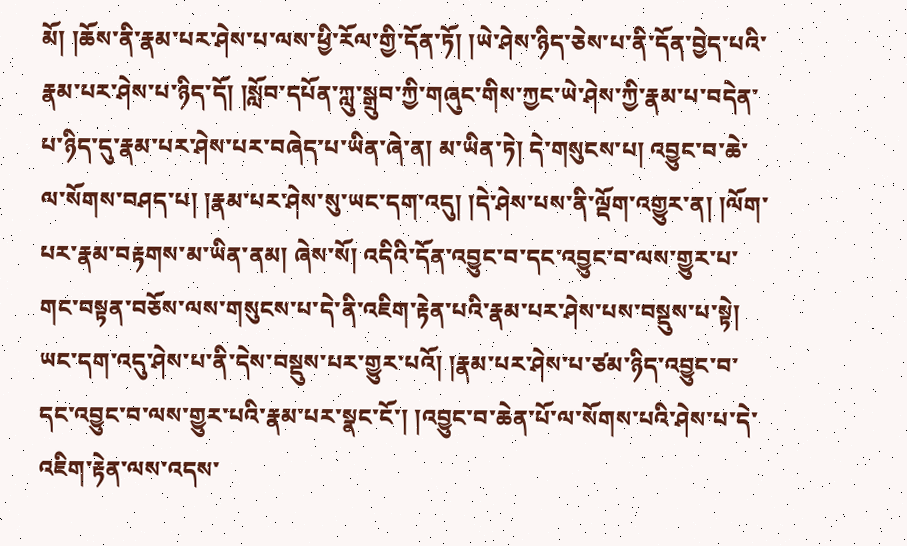མོ། །ཆོས་ནི་རྣམ་པར་ཤེས་པ་ལས་ཕྱི་རོལ་གྱི་དོན་ཏོ། །ཡེ་ཤེས་ཉིད་ཅེས་པ་ནི་དོན་བྱེད་པའི་རྣམ་པར་ཤེས་པ་ཉིད་དོ། །སློབ་དཔོན་ཀླུ་སྒྲུབ་ཀྱི་གཞུང་གིས་ཀྱང་ཡེ་ཤེས་ཀྱི་རྣམ་པ་བདེན་པ་ཉིད་དུ་རྣམ་པར་ཤེས་པར་བཞེད་པ་ཡིན་ཞེ་ན། མ་ཡིན་ཏེ། དེ་གསུངས་པ། འབྱུང་བ་ཆེ་ལ་སོགས་བཤད་པ། །རྣམ་པར་ཤེས་སུ་ཡང་དག་འདུ། །དེ་ཤེས་པས་ནི་ལྡོག་འགྱུར་ན། །ལོག་པར་རྣམ་བརྟགས་མ་ཡིན་ནམ། ཞེས་སོ། འདིའི་དོན་འབྱུང་བ་དང་འབྱུང་བ་ལས་གྱུར་པ་གང་བསྟན་བཅོས་ལས་གསུངས་པ་དེ་ནི་འཇིག་རྟེན་པའི་རྣམ་པར་ཤེས་པས་བསྡུས་པ་སྟེ། ཡང་དག་འདུ་ཤེས་པ་ནི་དེས་བསྡུས་པར་གྱུར་པའོ། །རྣམ་པར་ཤེས་པ་ཙམ་ཉིད་འབྱུང་བ་དང་འབྱུང་བ་ལས་གྱུར་པའི་རྣམ་པར་སྣང་ངོ་། །འབྱུང་བ་ཆེན་པོ་ལ་སོགས་པའི་ཤེས་པ་དེ་འཇིག་རྟེན་ལས་འདས་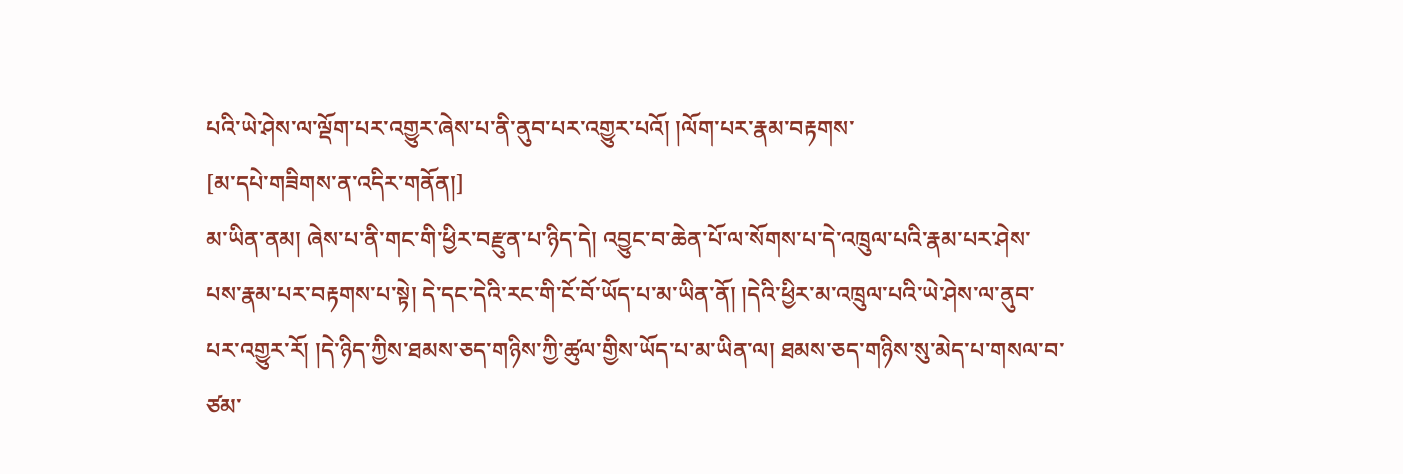པའི་ཡེ་ཤེས་ལ་ལྡོག་པར་འགྱུར་ཞེས་པ་ནི་ནུབ་པར་འགྱུར་པའོ། །ལོག་པར་རྣམ་བརྟགས་
[མ་དཔེ་གཟིགས་ན་འདིར་གནོན།]
མ་ཡིན་ནམ། ཞེས་པ་ནི་གང་གི་ཕྱིར་བརྫུན་པ་ཉིད་དེ། འབྱུང་བ་ཆེན་པོ་ལ་སོགས་པ་དེ་འཁྲུལ་པའི་རྣམ་པར་ཤེས་པས་རྣམ་པར་བརྟགས་པ་སྟེ། དེ་དང་དེའི་རང་གི་ངོ་བོ་ཡོད་པ་མ་ཡིན་ནོ། །དེའི་ཕྱིར་མ་འཁྲུལ་པའི་ཡེ་ཤེས་ལ་ནུབ་པར་འགྱུར་རོ། །དེ་ཉིད་ཀྱིས་ཐམས་ཅད་གཉིས་ཀྱི་ཚུལ་གྱིས་ཡོད་པ་མ་ཡིན་ལ། ཐམས་ཅད་གཉིས་སུ་མེད་པ་གསལ་བ་ཙམ་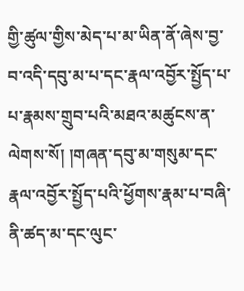གྱི་ཚུལ་གྱིས་མེད་པ་མ་ཡིན་ནོ་ཞེས་བྱ་བ་འདི་དབུ་མ་པ་དང་རྣལ་འབྱོར་སྤྱོད་པ་པ་རྣམས་གྲུབ་པའི་མཐའ་མཚུངས་ན་ལེགས་སོ། །གཞན་དབུ་མ་གསུམ་དང་རྣལ་འབྱོར་སྤྱོད་པའི་ཕྱོགས་རྣམ་པ་བཞི་ནི་ཚད་མ་དང་ལུང་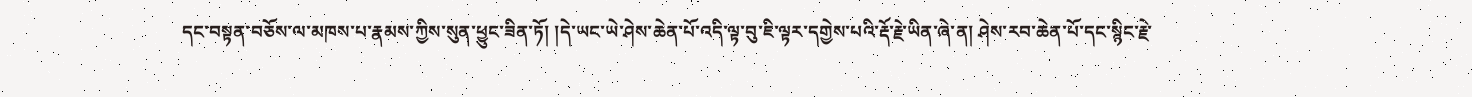དང་བསྟན་བཅོས་ལ་མཁས་པ་རྣམས་ཀྱིས་སུན་ཕྱུང་ཟིན་ཏོ། །དེ་ཡང་ཡེ་ཤེས་ཆེན་པོ་འདི་ལྟ་བུ་ཇི་ལྟར་དགྱེས་པའི་རྡོ་རྗེ་ཡིན་ཞེ་ན། ཤེས་རབ་ཆེན་པོ་དང་སྙིང་རྗེ་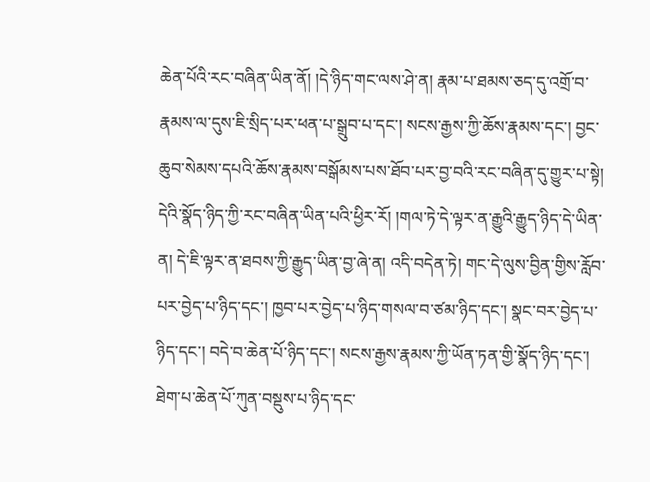ཆེན་པོའི་རང་བཞིན་ཡིན་ནོ། །དེ་ཉིད་གང་ལས་ཤེ་ན། རྣམ་པ་ཐམས་ཅད་དུ་འགྲོ་བ་རྣམས་ལ་དུས་ཇི་སྲིད་པར་ཕན་པ་སྒྲུབ་པ་དང་། སངས་རྒྱས་ཀྱི་ཆོས་རྣམས་དང་། བྱང་ཆུབ་སེམས་དཔའི་ཆོས་རྣམས་བསྒོམས་པས་ཐོབ་པར་བྱ་བའི་རང་བཞིན་དུ་གྱུར་པ་སྟེ། དེའི་སྣོད་ཉིད་ཀྱི་རང་བཞིན་ཡིན་པའི་ཕྱིར་རོ། །གལ་ཏེ་དེ་ལྟར་ན་རྒྱུའི་རྒྱུད་ཉིད་དེ་ཡིན་ན། དེ་ཇི་ལྟར་ན་ཐབས་ཀྱི་རྒྱུད་ཡིན་བྱ་ཞེ་ན། འདི་བདེན་ཏེ། གང་དེ་ལུས་བྱིན་གྱིས་རློབ་པར་བྱེད་པ་ཉིད་དང་། ཁྱབ་པར་བྱེད་པ་ཉིད་གསལ་བ་ཙམ་ཉིད་དང་། སྣང་བར་བྱེད་པ་ཉིད་དང་། བདེ་བ་ཆེན་པོ་ཉིད་དང་། སངས་རྒྱས་རྣམས་ཀྱི་ཡོན་ཏན་གྱི་སྣོད་ཉིད་དང་། ཐེག་པ་ཆེན་པོ་ཀུན་བསྡུས་པ་ཉིད་དང་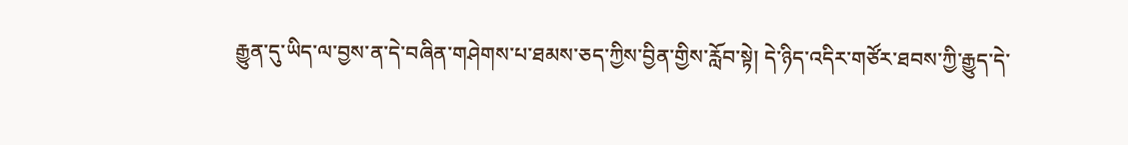རྒྱུན་དུ་ཡིད་ལ་བྱས་ན་དེ་བཞིན་གཤེགས་པ་ཐམས་ཅད་ཀྱིས་བྱིན་གྱིས་རློབ་སྟེ། དེ་ཉིད་འདིར་གཙོར་ཐབས་ཀྱི་རྒྱུད་དེ་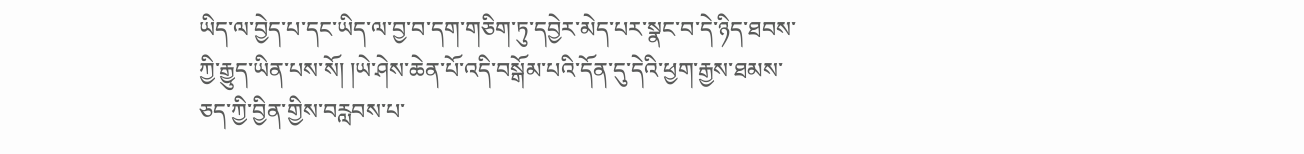ཡིད་ལ་བྱེད་པ་དང་ཡིད་ལ་བྱ་བ་དག་གཅིག་ཏུ་དབྱེར་མེད་པར་སྣང་བ་དེ་ཉིད་ཐབས་ཀྱི་རྒྱུད་ཡིན་པས་སོ། །ཡེ་ཤེས་ཆེན་པོ་འདི་བསྒོམ་པའི་དོན་དུ་དེའི་ཕྱག་རྒྱས་ཐམས་ཅད་ཀྱི་བྱིན་གྱིས་བརླབས་པ་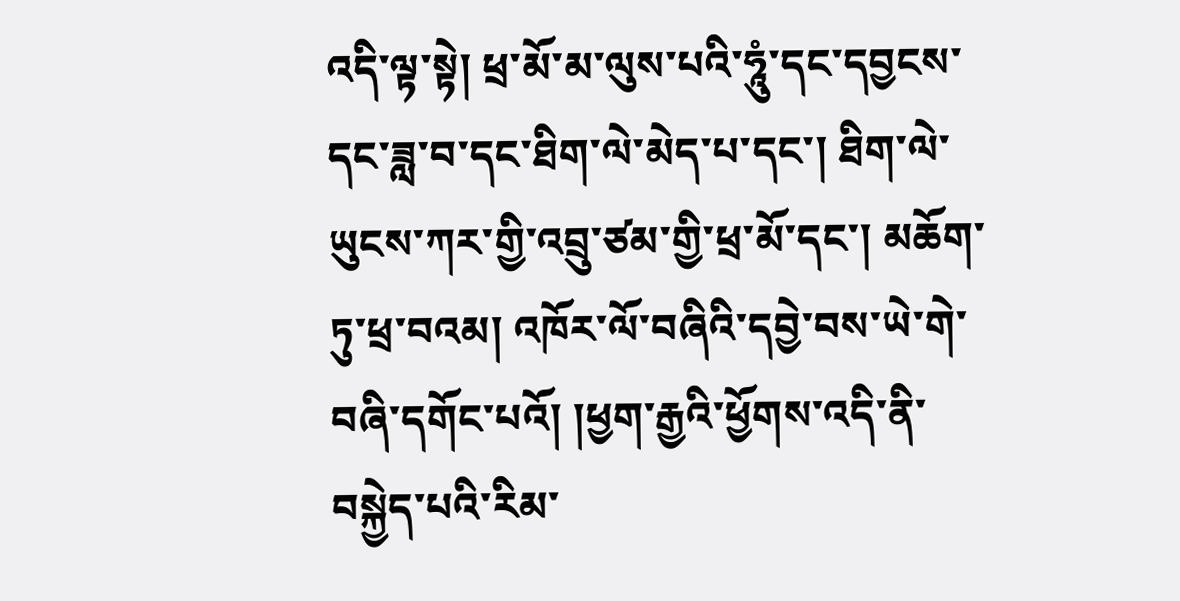འདི་ལྟ་སྟེ། ཕྲ་མོ་མ་ལུས་པའི་ཧཱུཾ་དང་དབྱངས་དང་ཟླ་བ་དང་ཐིག་ལེ་མེད་པ་དང་། ཐིག་ལེ་ཡུངས་ཀར་གྱི་འབྲུ་ཙམ་གྱི་ཕྲ་མོ་དང་། མཆོག་ཏུ་ཕྲ་བའམ། འཁོར་ལོ་བཞིའི་དབྱེ་བས་ཡེ་གེ་བཞི་དགོང་པའོ། །ཕྱག་རྒྱའི་ཕྱོགས་འདི་ནི་བསྐྱེད་པའི་རིམ་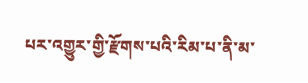པར་འགྱུར་གྱི་རྫོགས་པའི་རིམ་པ་ནི་མ་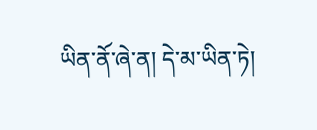ཡིན་ནོ་ཞེ་ན། དེ་མ་ཡིན་ཏེ།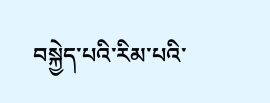བསྐྱེད་པའི་རིམ་པའི་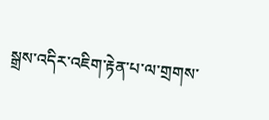སྒྲས་འདིར་འཇིག་རྟེན་པ་ལ་གྲགས་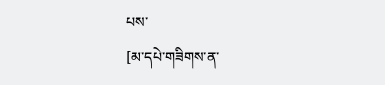པས་
[མ་དཔེ་གཟིགས་ན་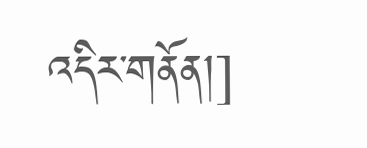འདིར་གནོན།]